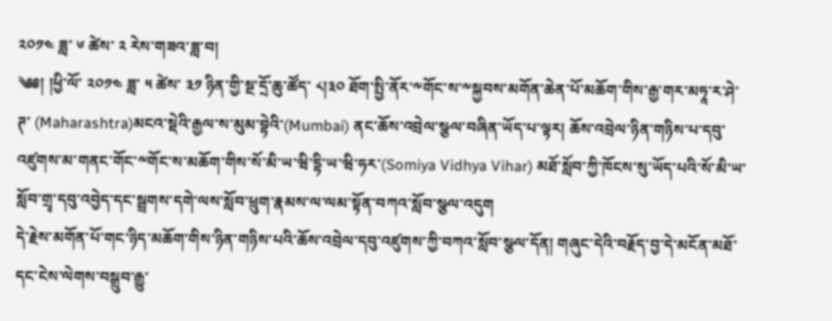༢༠༡༤ ཟླ་ ༦ ཚེས་ ༢ རེས་གཟའ་ཟླ་བ།
༄༅། །ཕྱི་ལོ་ ༢༠༡༤ ཟླ་ ༥ ཚེས་ ༣༡ ཉིན་གྱི་སྔ་དྲོ་ཆུ་ཚོད་ ༨།༣༠ ཐོག་སྤྱི་ནོར་༸གོང་ས་༸སྐྱབས་མགོན་ཆེན་པོ་མཆོག་གིས་རྒྱ་གར་མཧཱ་ར་ཤེ་ཊ་ (Maharashtra)མངའ་སྡེའི་རྒྱལ་ས་མུམ་བྷེའི་(Mumbai) ནང་ཆོས་འབྲེལ་སྩལ་བཞིན་ཡོད་པ་ལྟར། ཆོས་འབྲེལ་ཉིན་གཉིས་པ་དབུ་འཛུགས་མ་གནང་གོང་༸གོང་ས་མཆོག་གིས་སོ་མི་ཡ་ཝི་དྷི་ཡ་ཝི་ཧར་(Somiya Vidhya Vihar) མཐོ་སློབ་ཀྱི་ཁོངས་སུ་ཡོད་པའི་སོ་མི་ཡ་སློབ་གྲྭ་དབུ་འབྱེད་དང་སྦྲགས་དགེ་ལས་སློབ་ཕྲུག་རྣམས་ལ་ལམ་སྟོན་བཀའ་སློབ་སྩལ་འདུག
དེ་རྗེས་མགོན་པོ་གང་ཉིད་མཆོག་གིས་ཉིན་གཉིས་པའི་ཆོས་འབྲེལ་དབུ་འཛུགས་ཀྱི་བཀའ་སློབ་སྩལ་དོན། གཞུང་དེའི་བརྗོད་བྱ་དེ་མངོན་མཐོ་དང་ངེས་ལེགས་བསྒྲུབ་རྒྱུ་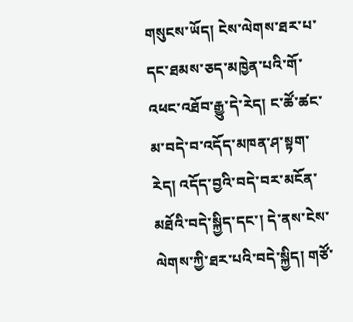གསུངས་ཡོད། ངེས་ལེགས་ཐར་པ་དང་ཐམས་ཅད་མཁྱེན་པའི་གོ་འཕང་འཐོབ་རྒྱུ་དེ་རེད། ང་ཚོ་ཚང་མ་བདེ་བ་འདོད་མཁན་ཤ་སྟག་རེད། འདོད་བྱའི་བདེ་བར་མངོན་མཐོའི་བདེ་སྐྱིད་དང་། དེ་ནས་ངེས་ལེགས་ཀྱི་ཐར་པའི་བདེ་སྐྱིད། གཙོ་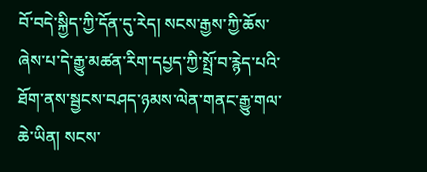བོ་བདེ་སྐྱིད་ཀྱི་དོན་དུ་རེད། སངས་རྒྱས་ཀྱི་ཆོས་ཞེས་པ་དེ་རྒྱུ་མཚན་རིག་དཔྱད་ཀྱི་སྤྲོ་བ་རྙེད་པའི་ཐོག་ནས་སྦྱངས་བཤད་ཉམས་ལེན་གནང་རྒྱུ་གལ་ཆེ་ཡིན། སངས་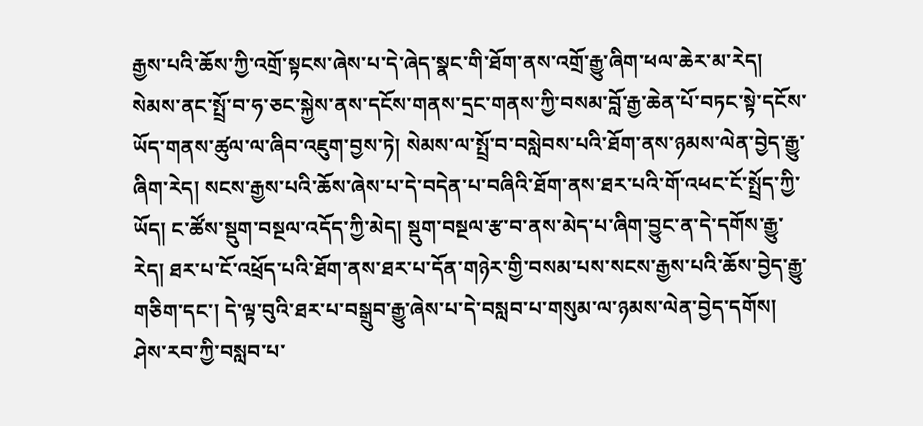རྒྱས་པའི་ཆོས་ཀྱི་འགྲོ་སྟངས་ཞེས་པ་དེ་ཞེད་སྣང་གི་ཐོག་ནས་འགྲོ་རྒྱུ་ཞིག་ཕལ་ཆེར་མ་རེད། སེམས་ནང་སྤྲོ་བ་ཧ་ཅང་སྐྱེས་ནས་དངོས་གནས་དྲང་གནས་ཀྱི་བསམ་བློ་རྒྱ་ཆེན་པོ་བཏང་སྟེ་དངོས་ཡོད་གནས་ཚུལ་ལ་ཞིབ་འཇུག་བྱས་ཏེ། སེམས་ལ་སྤྲོ་བ་བསླེབས་པའི་ཐོག་ནས་ཉམས་ལེན་བྱེད་རྒྱུ་ཞིག་རེད། སངས་རྒྱས་པའི་ཆོས་ཞེས་པ་དེ་བདེན་པ་བཞིའི་ཐོག་ནས་ཐར་པའི་གོ་འཕང་ངོ་སྤྲོད་ཀྱི་ཡོད། ང་ཚོས་སྡུག་བསྔལ་འདོད་ཀྱི་མེད། སྡུག་བསྔལ་རྩ་བ་ནས་མེད་པ་ཞིག་བྱུང་ན་དེ་དགོས་རྒྱུ་རེད། ཐར་པ་ངོ་འཕྲོད་པའི་ཐོག་ནས་ཐར་པ་དོན་གཉེར་གྱི་བསམ་པས་སངས་རྒྱས་པའི་ཆོས་བྱེད་རྒྱུ་གཅིག་དང་། དེ་ལྟ་བུའི་ཐར་པ་བསྒྲུབ་རྒྱུ་ཞེས་པ་དེ་བསླབ་པ་གསུམ་ལ་ཉམས་ལེན་བྱེད་དགོས། ཤེས་རབ་ཀྱི་བསླབ་པ་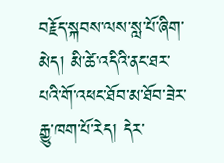བརྗོད་སྐབས་ལས་སླ་པོ་ཞིག་མེད། མི་ཚེ་འདིའི་ནང་ཐར་པའི་གོ་འཕང་ཐོབ་མ་ཐོབ་ཟེར་རྒྱུ་ཁག་པོ་རེད། དེར་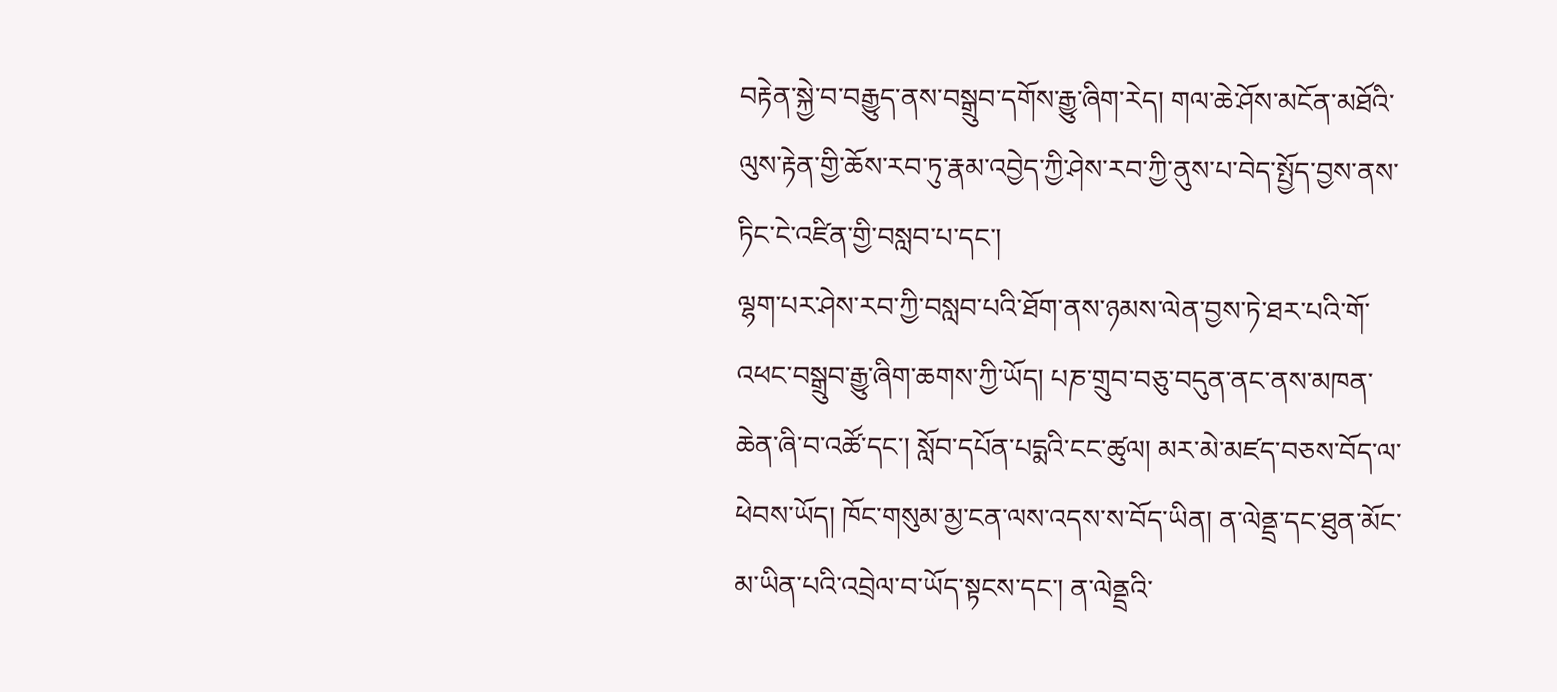བརྟེན་སྐྱེ་བ་བརྒྱུད་ནས་བསྒྲུབ་དགོས་རྒྱུ་ཞིག་རེད། གལ་ཆེ་ཤོས་མངོན་མཐོའི་ལུས་རྟེན་གྱི་ཆོས་རབ་ཏུ་རྣམ་འབྱེད་ཀྱི་ཤེས་རབ་ཀྱི་ནུས་པ་བེད་སྤྱོད་བྱས་ནས་ཏིང་ངེ་འཛིན་གྱི་བསླབ་པ་དང་།
ལྷག་པར་ཤེས་རབ་ཀྱི་བསླབ་པའི་ཐོག་ནས་ཉམས་ལེན་བྱས་ཏེ་ཐར་པའི་གོ་འཕང་བསྒྲུབ་རྒྱུ་ཞིག་ཆགས་ཀྱི་ཡོད། པཎ་གྲུབ་བཅུ་བདུན་ནང་ནས་མཁན་ཆེན་ཞི་བ་འཚོ་དང་། སློབ་དཔོན་པདྨའི་ངང་ཚུལ། མར་མེ་མཛད་བཅས་བོད་ལ་ཕེབས་ཡོད། ཁོང་གསུམ་མྱ་ངན་ལས་འདས་ས་བོད་ཡིན། ན་ལེནྡྲ་དང་ཐུན་མོང་མ་ཡིན་པའི་འབྲེལ་བ་ཡོད་སྟངས་དང་། ན་ལེནྡྲའི་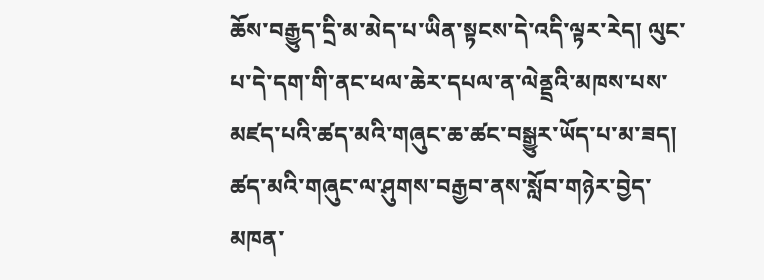ཆོས་བརྒྱུད་དྲི་མ་མེད་པ་ཡིན་སྟངས་དེ་འདི་ལྟར་རེད། ལུང་པ་དེ་དག་གི་ནང་ཕལ་ཆེར་དཔལ་ན་ལེནྡྲའི་མཁས་པས་མཛད་པའི་ཚད་མའི་གཞུང་ཆ་ཚང་བསྒྱུར་ཡོད་པ་མ་ཟད། ཚད་མའི་གཞུང་ལ་ཤུགས་བརྒྱབ་ནས་སློབ་གཉེར་བྱེད་མཁན་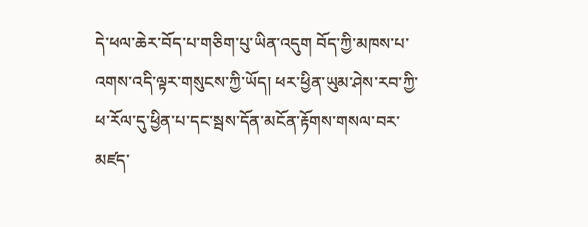དེ་ཕལ་ཆེར་བོད་པ་གཅིག་པུ་ཡིན་འདུག བོད་ཀྱི་མཁས་པ་འགས་འདི་ལྟར་གསུངས་ཀྱི་ཡོད། ཕར་ཕྱིན་ཡུམ་ཤེས་རབ་ཀྱི་ཕ་རོལ་དུ་ཕྱིན་པ་དང་སྦས་དོན་མངོན་རྟོགས་གསལ་བར་མཛད་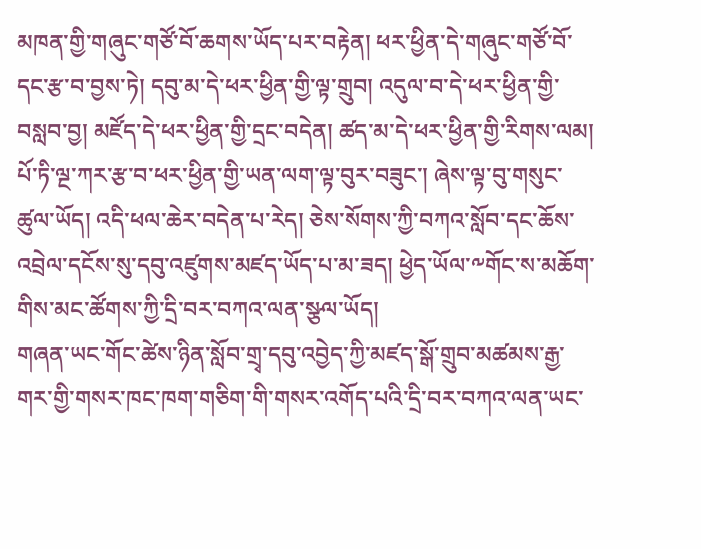མཁན་གྱི་གཞུང་གཙོ་བོ་ཆགས་ཡོད་པར་བརྟེན། ཕར་ཕྱིན་དེ་གཞུང་གཙོ་བོ་དང་རྩ་བ་བྱས་ཏེ། དབུ་མ་དེ་ཕར་ཕྱིན་གྱི་ལྟ་གྲུབ། འདུལ་བ་དེ་ཕར་ཕྱིན་གྱི་བསླབ་བྱ། མཛོད་དེ་ཕར་ཕྱིན་གྱི་དྲང་བདེན། ཚད་མ་དེ་ཕར་ཕྱིན་གྱི་རིགས་ལམ། པོ་ཏི་ལྔ་ཀར་རྩ་བ་ཕར་ཕྱིན་གྱི་ཡན་ལག་ལྟ་བུར་བཟུང་། ཞེས་ལྟ་བུ་གསུང་ཚུལ་ཡོད། འདི་ཕལ་ཆེར་བདེན་པ་རེད། ཅེས་སོགས་ཀྱི་བཀའ་སློབ་དང་ཆོས་འབྲེལ་དངོས་སུ་དབུ་འཛུགས་མཛད་ཡོད་པ་མ་ཟད། ཕྱེད་ཡོལ་༸གོང་ས་མཆོག་གིས་མང་ཚོགས་ཀྱི་དྲི་བར་བཀའ་ལན་སྩལ་ཡོད།
གཞན་ཡང་གོང་ཚེས་ཉིན་སློབ་གྲྭ་དབུ་འབྱེད་ཀྱི་མཛད་སྒོ་གྲུབ་མཚམས་རྒྱ་གར་གྱི་གསར་ཁང་ཁག་གཅིག་གི་གསར་འགོད་པའི་དྲི་བར་བཀའ་ལན་ཡང་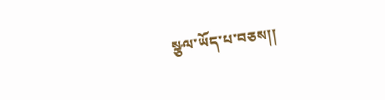སྩལ་ཡོད་པ་བཅས།།